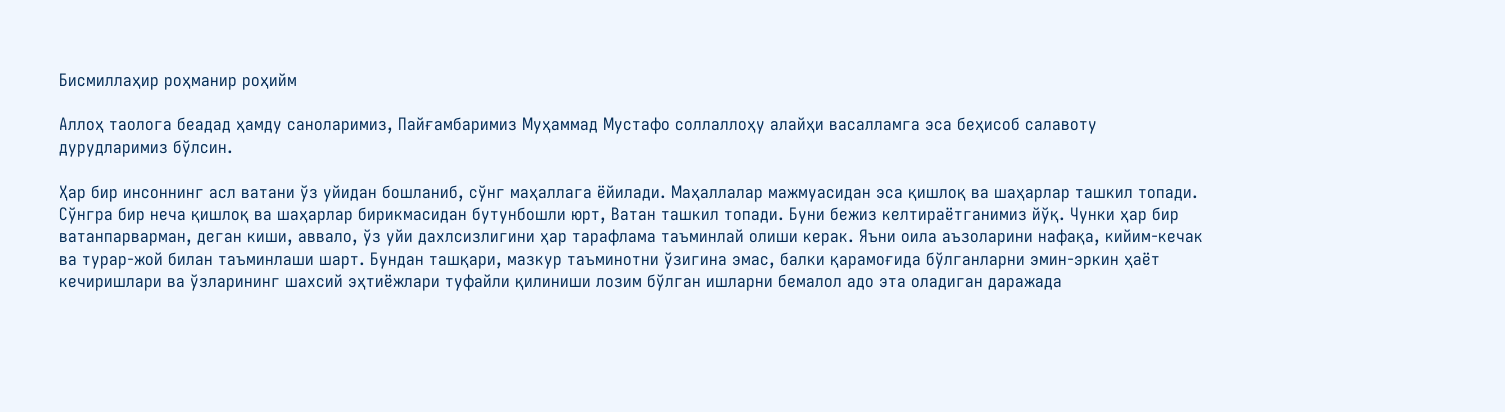Бисмиллаҳир роҳманир роҳийм

Аллоҳ таолога беадад ҳамду саноларимиз, Пайғамбаримиз Муҳаммад Мустафо соллаллоҳу алайҳи васалламга эса беҳисоб салавоту дурудларимиз бўлсин.

Ҳар бир инсоннинг асл ватани ўз уйидан бошланиб, сўнг маҳаллага ёйилади. Маҳаллалар мажмуасидан эса қишлоқ ва шаҳарлар ташкил топади. Сўнгра бир неча қишлоқ ва шаҳарлар бирикмасидан бутунбошли юрт, Ватан ташкил топади. Буни бежиз келтираётганимиз йўқ. Чунки ҳар бир ватанпарварман, деган киши, аввало, ўз уйи дахлсизлигини ҳар тарафлама таъминлай олиши керак. Яъни оила аъзоларини нафақа, кийим-кечак ва турар-жой билан таъминлаши шарт. Бундан ташқари, мазкур таъминотни ўзигина эмас, балки қарамоғида бўлганларни эмин-эркин ҳаёт кечиришлари ва ўзларининг шахсий эҳтиёжлари туфайли қилиниши лозим бўлган ишларни бемалол адо эта оладиган даражада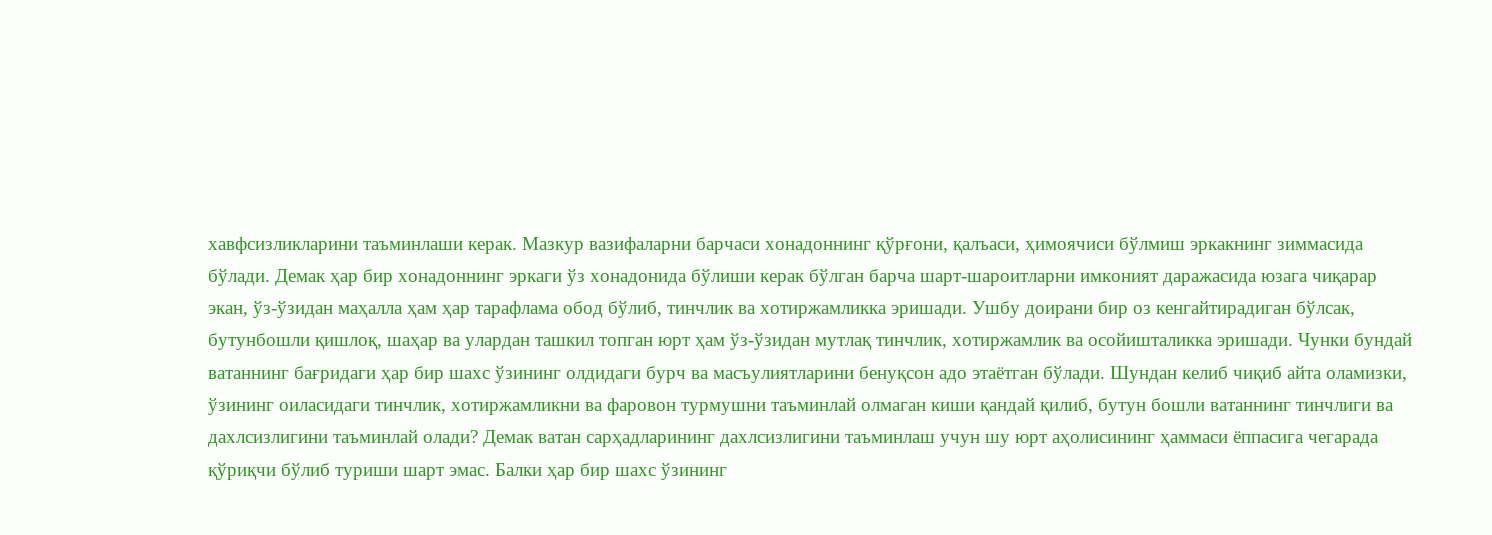хавфсизликларини таъминлаши керак. Мазкур вазифаларни барчаси хонадоннинг қўрғони, қалъаси, ҳимоячиси бўлмиш эркакнинг зиммасида бўлади. Демак ҳар бир хонадоннинг эркаги ўз хонадонида бўлиши керак бўлган барча шарт-шароитларни имконият даражасида юзага чиқарар экан, ўз-ўзидан маҳалла ҳам ҳар тарафлама обод бўлиб, тинчлик ва хотиржамликка эришади. Ушбу доирани бир оз кенгайтирадиган бўлсак, бутунбошли қишлоқ, шаҳар ва улардан ташкил топган юрт ҳам ўз-ўзидан мутлақ тинчлик, хотиржамлик ва осойишталикка эришади. Чунки бундай ватаннинг бағридаги ҳар бир шахс ўзининг олдидаги бурч ва масъулиятларини бенуқсон адо этаётган бўлади. Шундан келиб чиқиб айта оламизки, ўзининг оиласидаги тинчлик, хотиржамликни ва фаровон турмушни таъминлай олмаган киши қандай қилиб, бутун бошли ватаннинг тинчлиги ва дахлсизлигини таъминлай олади? Демак ватан сарҳадларининг дахлсизлигини таъминлаш учун шу юрт аҳолисининг ҳаммаси ёппасига чегарада қўриқчи бўлиб туриши шарт эмас. Балки ҳар бир шахс ўзининг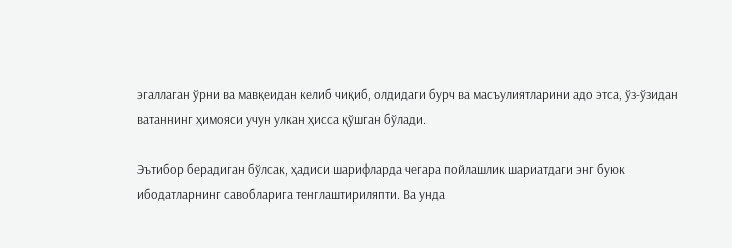эгаллаган ўрни ва мавқеидан келиб чиқиб, олдидаги бурч ва масъулиятларини адо этса, ўз-ўзидан ватаннинг ҳимояси учун улкан ҳисса қўшган бўлади.

Эътибор берадиган бўлсак, ҳадиси шарифларда чегара пойлашлик шариатдаги энг буюк ибодатларнинг савобларига тенглаштириляпти. Ва унда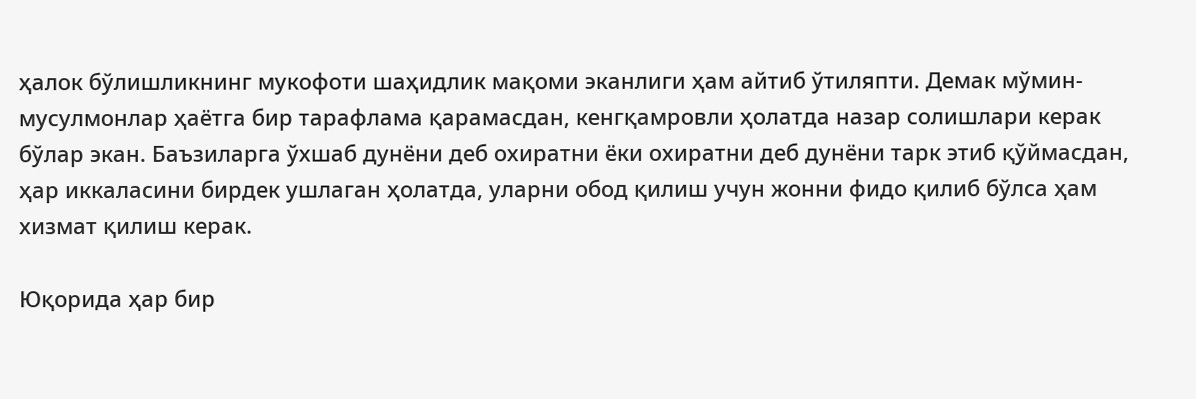ҳалок бўлишликнинг мукофоти шаҳидлик мақоми эканлиги ҳам айтиб ўтиляпти. Демак мўмин-мусулмонлар ҳаётга бир тарафлама қарамасдан, кенгқамровли ҳолатда назар солишлари керак бўлар экан. Баъзиларга ўхшаб дунёни деб охиратни ёки охиратни деб дунёни тарк этиб қўймасдан, ҳар иккаласини бирдек ушлаган ҳолатда, уларни обод қилиш учун жонни фидо қилиб бўлса ҳам хизмат қилиш керак.

Юқорида ҳар бир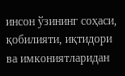инсон ўзининг соҳаси, қобилияти, иқтидори ва имкониятларидан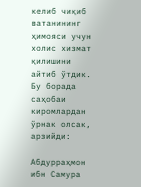келиб чиқиб ватанининг ҳимояси учун холис хизмат қилишини айтиб ўтдик. Бу борада саҳобаи киромлардан ўрнак олсак, арзийди:

Абдурраҳмон ибн Самура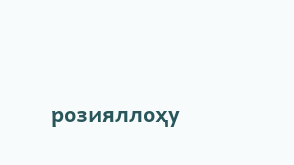розияллоҳу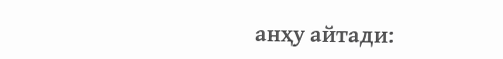анҳу айтади: